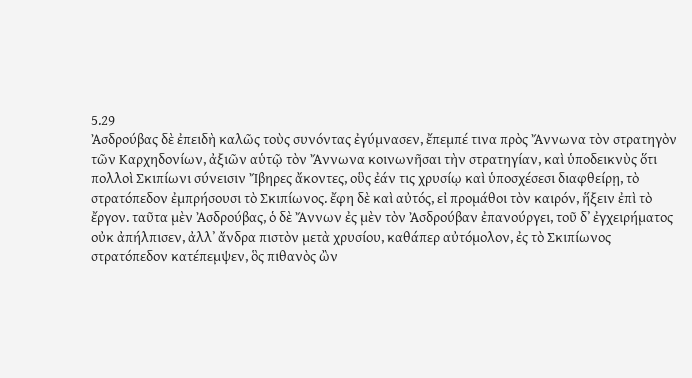5.29
Ἀσδρούβας δὲ ἐπειδὴ καλῶς τοὺς συνόντας ἐγύμνασεν, ἔπεμπέ τινα πρὸς Ἄννωνα τὸν στρατηγὸν τῶν Καρχηδονίων, ἀξιῶν αὑτῷ τὸν Ἄννωνα κοινωνῆσαι τὴν στρατηγίαν, καὶ ὑποδεικνὺς ὅτι πολλοὶ Σκιπίωνι σύνεισιν Ἴβηρες ἄκοντες, οὓς ἐάν τις χρυσίῳ καὶ ὑποσχέσεσι διαφθείρῃ, τὸ στρατόπεδον ἐμπρήσουσι τὸ Σκιπίωνος. ἔφη δὲ καὶ αὐτός, εἰ προμάθοι τὸν καιρόν, ἥξειν ἐπὶ τὸ ἔργον. ταῦτα μὲν Ἀσδρούβας, ὁ δὲ Ἄννων ἐς μὲν τὸν Ἀσδρούβαν ἐπανούργει, τοῦ δʼ ἐγχειρήματος οὐκ ἀπήλπισεν, ἀλλʼ ἄνδρα πιστὸν μετὰ χρυσίου, καθάπερ αὐτόμολον, ἐς τὸ Σκιπίωνος στρατόπεδον κατέπεμψεν, ὃς πιθανὸς ὢν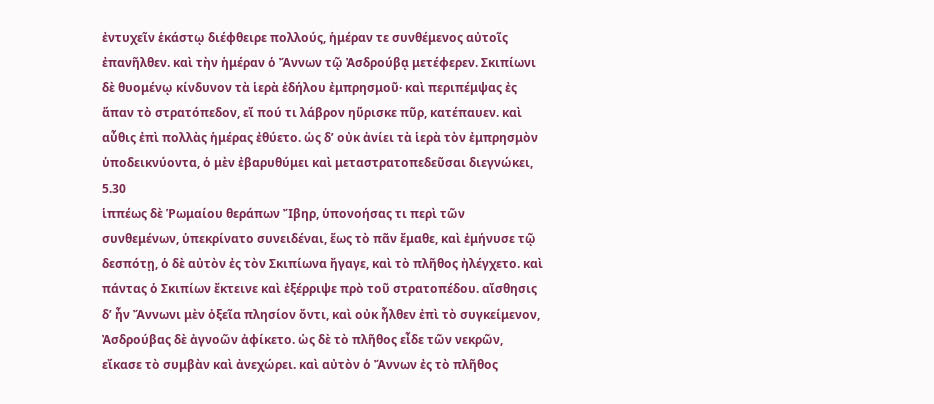ἐντυχεῖν ἑκάστῳ διέφθειρε πολλούς, ἡμέραν τε συνθέμενος αὐτοῖς ἐπανῆλθεν. καὶ τὴν ἡμέραν ὁ Ἄννων τῷ Ἀσδρούβᾳ μετέφερεν. Σκιπίωνι δὲ θυομένῳ κίνδυνον τὰ ἱερὰ ἐδήλου ἐμπρησμοῦ· καὶ περιπέμψας ἐς ἅπαν τὸ στρατόπεδον, εἴ πού τι λάβρον ηὕρισκε πῦρ, κατέπαυεν. καὶ αὖθις ἐπὶ πολλὰς ἡμέρας ἐθύετο. ὡς δʼ οὐκ ἀνίει τὰ ἱερὰ τὸν ἐμπρησμὸν ὑποδεικνύοντα, ὁ μὲν ἐβαρυθύμει καὶ μεταστρατοπεδεῦσαι διεγνώκει,
5.30
ἱππέως δὲ Ῥωμαίου θεράπων Ἴβηρ, ὑπονοήσας τι περὶ τῶν συνθεμένων, ὑπεκρίνατο συνειδέναι, ἕως τὸ πᾶν ἔμαθε, καὶ ἐμήνυσε τῷ δεσπότῃ, ὁ δὲ αὐτὸν ἐς τὸν Σκιπίωνα ἤγαγε, καὶ τὸ πλῆθος ἠλέγχετο. καὶ πάντας ὁ Σκιπίων ἔκτεινε καὶ ἐξέρριψε πρὸ τοῦ στρατοπέδου. αἴσθησις δʼ ἦν Ἄννωνι μὲν ὀξεῖα πλησίον ὄντι, καὶ οὐκ ἦλθεν ἐπὶ τὸ συγκείμενον, Ἀσδρούβας δὲ ἀγνοῶν ἀφίκετο. ὡς δὲ τὸ πλῆθος εἶδε τῶν νεκρῶν, εἴκασε τὸ συμβὰν καὶ ἀνεχώρει. καὶ αὐτὸν ὁ Ἄννων ἐς τὸ πλῆθος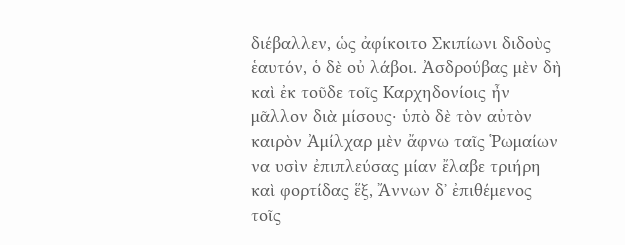διέβαλλεν, ὡς ἀφίκοιτο Σκιπίωνι διδοὺς ἑαυτόν, ὁ δὲ οὐ λάβοι. Ἀσδρούβας μὲν δὴ καὶ ἐκ τοῦδε τοῖς Καρχηδονίοις ἦν μᾶλλον διὰ μίσους· ὑπὸ δὲ τὸν αὐτὸν καιρὸν Ἀμίλχαρ μὲν ἄφνω ταῖς Ῥωμαίων να υσὶν ἐπιπλεύσας μίαν ἔλαβε τριήρη καὶ φορτίδας ἕξ, Ἄννων δʼ ἐπιθέμενος τοῖς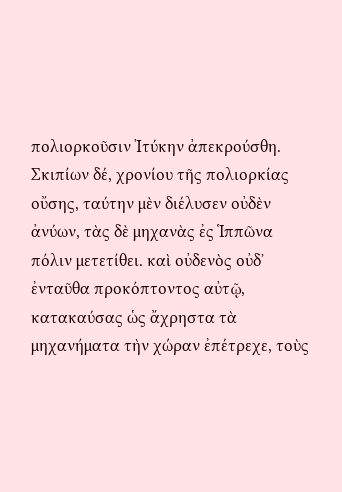πολιορκοῦσιν Ἰτύκην ἀπεκρούσθη. Σκιπίων δέ, χρονίου τῆς πολιορκίας οὔσης, ταύτην μὲν διέλυσεν οὐδὲν ἀνύων, τὰς δὲ μηχανὰς ἐς Ἱππῶνα πόλιν μετετίθει. καὶ οὐδενὸς οὐδʼ ἐνταῦθα προκόπτοντος αὐτῷ, κατακαύσας ὡς ἄχρηστα τὰ μηχανήματα τὴν χώραν ἐπέτρεχε, τοὺς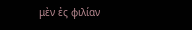μὲν ἐς φιλίαν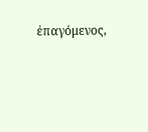ἐπαγόμενος,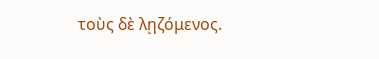τοὺς δὲ λῃζόμενος.